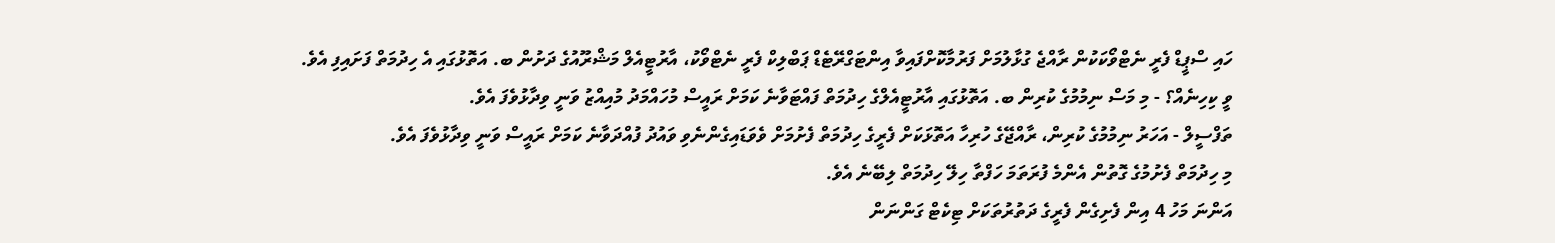ހައި ސްޕީޑް ފެރީ ނެޓްވޯކަކުން ރާއްޖެ ގުޅާލުމަށް ފަރުމާކޮށްފައިވާ އިންޓަގްރޭޓެޑް ޕަބްލިކް ފެރީ ނެޓްވޯކު، އާރުޓީއެލް މަޝްރޫއުގެ ދަށުން ބ. އަތޮޅުގައި އެ ހިދުމަތް ފަށައިފި އެވެ.
ވީ ކިހިނެއް؟ - މި މަސް ނިމުމުގެ ކުރިން ބ. އަތޮޅުގައި އާރުޓީއެލްގެ ހިދުމަތް ފައްޓަވާނެ ކަމަށް ރައީސް މުހައްމަދު މުއިއްޒު ވަނީ ވިދާޅުވެފަ އެވެ.
ތަފްސީލް - އަހަރު ނިމުމުގެ ކުރިން، ރާއްޖޭގެ ހުރިހާ އަތޮޅަކަށް ފެރީގެ ހިދުމަތް ފެށުމަށް ވެވަޑައިގެންނެވި ވައުދު ފުއްދަވާނެ ކަމަށް ރައީސް ވަނީ ވިދާޅުވެފަ އެވެ.
މި ހިދުމަތް ފެށުމުގެ ގޮތުން އެންމެ ފުރަތަމަ ހަފްތާ ހިލޭ ހިދުމަތް ލިބޭނެ އެވެ.
އަންނަ މަހު 4 އިން ފެށިގެން ފެރީގެ ދަތުރުތަކަށް ޓިކެޓް ގަންނަން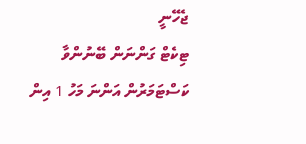ޖެހޭނީ
ޓިކެޓް ގަންނަން ބޭނުންވާ ކަސްޓަމަރުން އަންނަ މަހު 1 އިން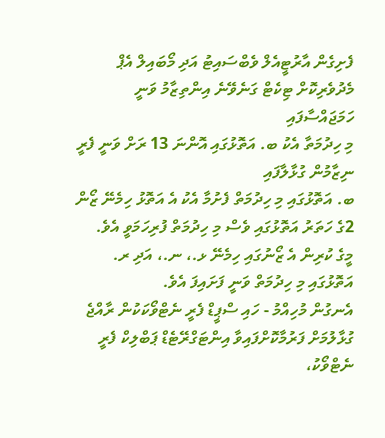ފެށިގެން އާރުޓީއެލް ވެބްސައިޓު އަދި މޯބައިލް އެޕް މެދުވެރިކޮށް ޓިކެޓް ގަނެވޭނެ އިންތިޒާމު ވަނީ ހަމަޖައްސާފައި
މި ހިދުމަތާ އެކު ބ. އަތޮޅުގައި އޮންނަ 13 ރަށް ވަނީ ފެރީ ނިޒާމުން ގުޅާލާފައި
ބ. އަތޮޅުގައި މި ހިދުމަތް ފެށުމާ އެކު އެ އަތޮޅު ހިމެނޭ ޒޯން 2ގެ ހަތަރު އަތޮޅުގައި ވެސް މި ހިދުމަތް ފުރިހަމަވީ އެވެ.
މީގެ ކުރިން އެ ޒޯނުގައި ހިމެނޭ ޅ.، ނ.، އަދި ރ. އަތޮޅުގައި މި ހިދުމަތް ވަނީ ފަށައިފަ އެވެ.
އެނގުން މުހިއްމު - ހައި ސްޕީޑް ފެރީ ނެޓްވޯކަކުން ރާއްޖެ ގުޅާލުމަށް ފަރުމާކޮށްފައިވާ އިންޓަގްރޭޓެޑް ޕަބްލިކް ފެރީ ނެޓްވޯކު،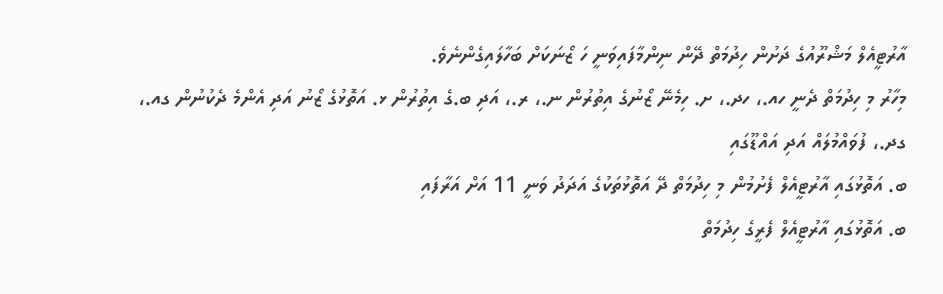އާރުޓީއެލް މަޝްރޫއުގެ ދަށުން ހިދުމަތް ދޭން ނިންމާފައިވަނީ ހަ ޒޯނަކަށް ބަހާލައިގެންނެވެ.
މިހާރު މި ހިދުމަތް ދެނީ ހއ.، ހދ.، ށ. ހިމެނޭ ޒޯނުގެ އިތުރުން ނ.، ރ.، އަދި ބ.ގެ އިތުރުން ޅ. އަތޮޅުގެ ޒޯނު އަދި އެންމެ ދެކުނުން ގއ.، ގދ.، ފުވައްމުލައް އަދި އައްޑޫގައި
ބ. އަތޮޅުގައި އާރުޓީއެލް ފެށުމުން މި ހިދުމަތް ދޭ އަތޮޅުތަކުގެ އަދަދު ވަނީ 11 އަށް އަރާފައި
ބ. އަތޮޅުގައި އާރުޓީއެލް ފެރީގެ ހިދުމަތް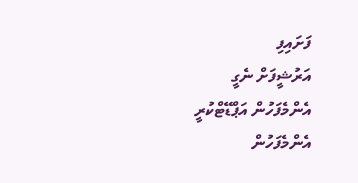ފަށައިފި
އަރުޝީފަށް ނެގީ
އެންމެފަހުން އަޕްޑޭޓްކުރީ
އެންމެފަހުން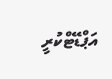އަޕްޑޭޓްކުރީ